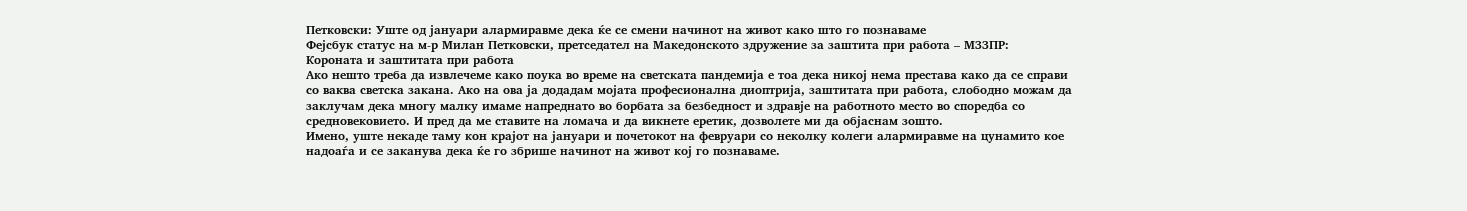Петковски: Уште од јануари алармиравме дека ќе се смени начинот на живот како што го познаваме
Фејсбук статус на м-р Милан Петковски, претседател на Македонското здружение за заштита при работа – МЗЗПР:
Короната и заштитата при работа
Ако нешто треба да извлечеме како поука во време на светската пандемија е тоа дека никој нема престава како да се справи со ваква светска закана. Ако на ова ја додадам мојата професионална диоптрија, заштитата при работа, слободно можам да заклучам дека многу малку имаме напреднато во борбата за безбедност и здравје на работното место во споредба со средновековието. И пред да ме ставите на ломача и да викнете еретик, дозволете ми да објаснам зошто.
Имено, уште некаде таму кон крајот на јануари и почетокот на февруари со неколку колеги алармиравме на цунамито кое надоаѓа и се заканува дека ќе го збрише начинот на живот кој го познаваме.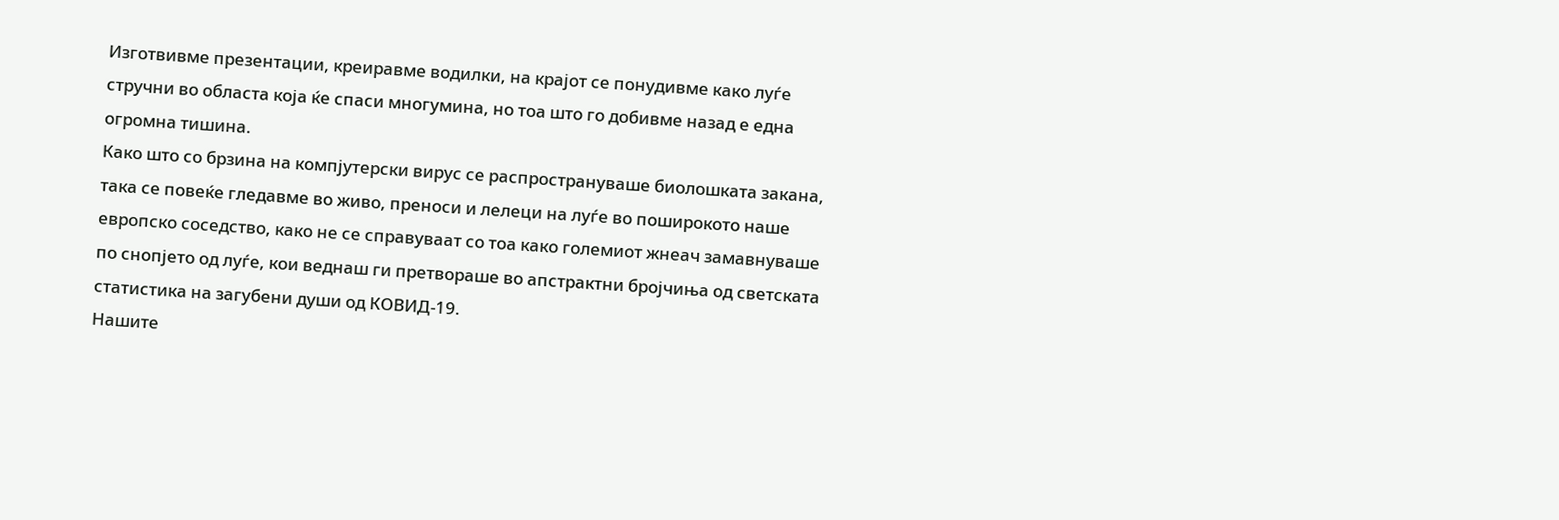Изготвивме презентации, креиравме водилки, на крајот се понудивме како луѓе стручни во областа која ќе спаси многумина, но тоа што го добивме назад е една огромна тишина.
Како што со брзина на компјутерски вирус се распространуваше биолошката закана, така се повеќе гледавме во живо, преноси и лелеци на луѓе во поширокото наше европско соседство, како не се справуваат со тоа како големиот жнеач замавнуваше по снопјето од луѓе, кои веднаш ги претвораше во апстрактни бројчиња од светската статистика на загубени души од КОВИД-19.
Нашите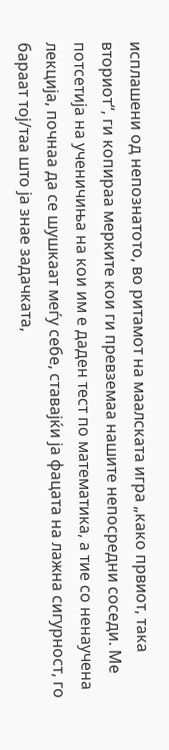исплашени од непознатото, во ритамот на маалската игра „како првиот, така вториот“, ги копираа мерките кои ги превземаа нашите непосредни соседи. Ме потсетија на ученичиња на кои им е даден тест по математика, а тие со ненаучена лекција, почнаа да се шушкаат меѓу себе, ставајќи ја фацата на лажна сигурност, го бараат тој/таа што ја знае задачката,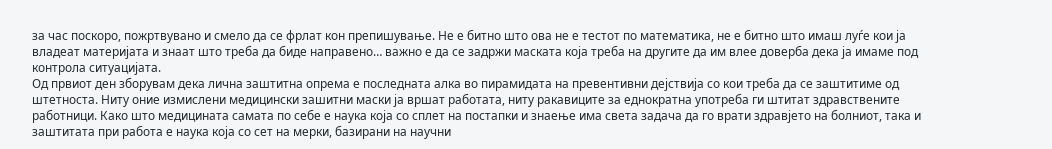за час поскоро, пожртвувано и смело да се фрлат кон препишување. Не е битно што ова не е тестот по математика, не е битно што имаш луѓе кои ја владеат материјата и знаат што треба да биде направено… важно е да се задржи маската која треба на другите да им влее доверба дека ја имаме под контрола ситуацијата.
Од првиот ден зборувам дека лична заштитна опрема е последната алка во пирамидата на превентивни дејствија со кои треба да се заштитиме од штетноста. Ниту оние измислени медицински зашитни маски ја вршат работата, ниту ракавиците за еднократна употреба ги штитат здравствените работници. Како што медицината самата по себе е наука која со сплет на постапки и знаење има света задача да го врати здравјето на болниот, така и заштитата при работа е наука која со сет на мерки, базирани на научни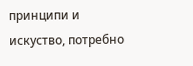принципи и искуство, потребно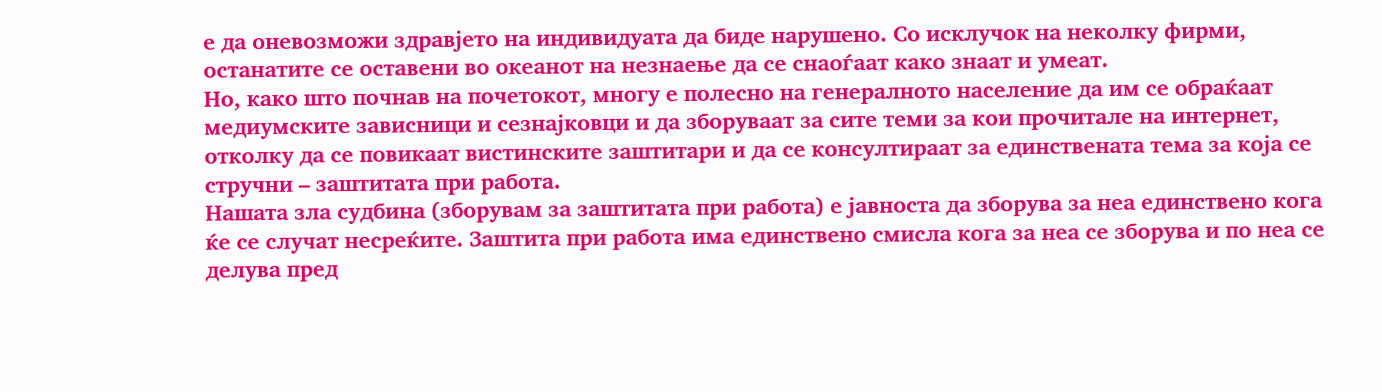е да оневозможи здравјето на индивидуата да биде нарушено. Со исклучок на неколку фирми, останатите се оставени во океанот на незнаење да се снаоѓаат како знаат и умеат.
Но, како што почнав на почетокот, многу е полесно на генералното население да им се обраќаат медиумските зависници и сезнајковци и да зборуваат за сите теми за кои прочитале на интернет, отколку да се повикаат вистинските заштитари и да се консултираат за единствената тема за која се стручни – заштитата при работа.
Нашата зла судбина (зборувам за заштитата при работа) е јавноста да зборува за неа единствено кога ќе се случат несреќите. Заштита при работа има единствено смисла кога за неа се зборува и по неа се делува пред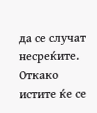да се случат несреќите. Откако истите ќе се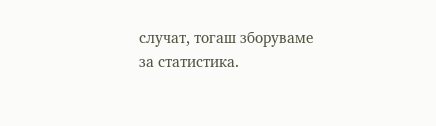случат, тогаш зборуваме за статистика.